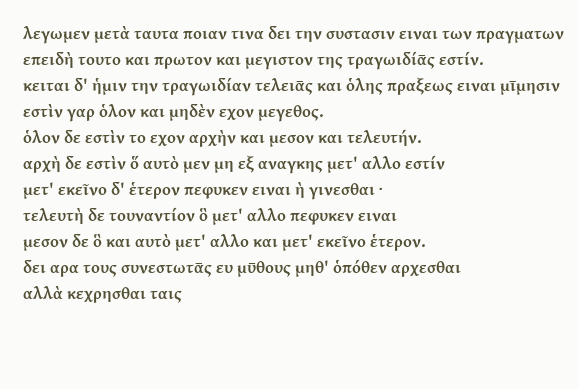λεγωμεν μετὰ ταυτα ποιαν τινα δει την συστασιν ειναι των πραγματων
επειδὴ τουτο και πρωτον και μεγιστον της τραγωιδίᾱς εστίν.
κειται δ' ἡμιν την τραγωιδίαν τελειᾱς και ὁλης πραξεως ειναι μῑμησιν
εστὶν γαρ ὁλον και μηδὲν εχον μεγεθος.
ὁλον δε εστὶν το εχον αρχὴν και μεσον και τελευτήν.
αρχὴ δε εστὶν ὅ αυτὸ μεν μη εξ αναγκης μετ' αλλο εστίν
μετ' εκεῖνο δ' ἑτερον πεφυκεν ειναι ὴ γινεσθαι ·
τελευτὴ δε τουναντίον ὃ μετ' αλλο πεφυκεν ειναι
μεσον δε ὃ και αυτὸ μετ' αλλο και μετ' εκεῖνο ἑτερον.
δει αρα τους συνεστωτᾱς ευ μῡθους μηθ' ὁπόθεν αρχεσθαι
αλλὰ κεχρησθαι ταις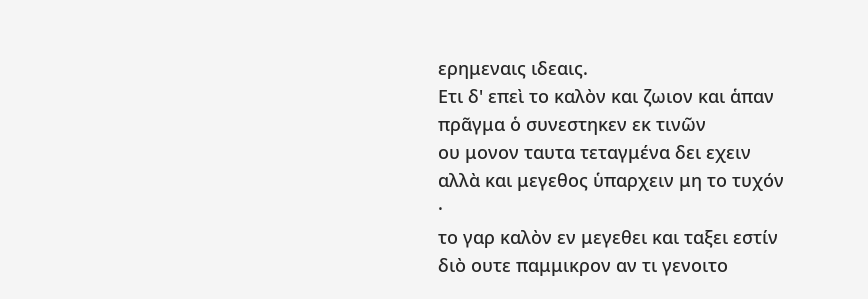ερημεναις ιδεαις.
Ετι δ' επεὶ το καλὸν και ζωιον και ἁπαν πρᾶγμα ὁ συνεστηκεν εκ τινῶν
ου μονον ταυτα τεταγμένα δει εχειν
αλλὰ και μεγεθος ὑπαρχειν μη το τυχόν ·
το γαρ καλὸν εν μεγεθει και ταξει εστίν
διὸ ουτε παμμικρον αν τι γενοιτο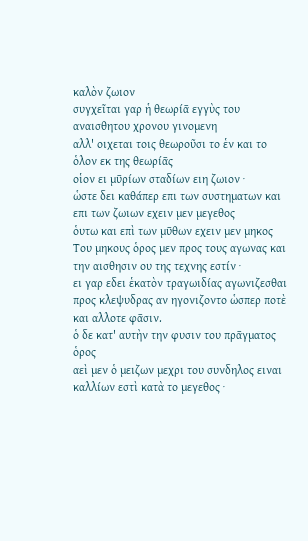καλὸν ζωιον
συγχεῖται γαρ ἡ θεωρίᾱ εγγὺς του αναισθητου χρονου γινομενη
αλλ' οιχεται τοις θεωροῦσι το ἑν και το ὁλον εκ της θεωρίᾱς
οἱον ει μῡρίων σταδίων ειη ζωιον ·
ὡστε δει καθάπερ επι των συστηματων και επι των ζωιων εχειν μεν μεγεθος
ὁυτω και επὶ των μῡθων εχειν μεν μηκος
Του μηκους ὁρος μεν προς τους αγωνας και την αισθησιν ου της τεχνης εστίν ·
ει γαρ εδει ἑκατὸν τραγωιδίας αγωνιζεσθαι
προς κλεψυδρας αν ηγονιζοντο ὡσπερ ποτὲ και αλλοτε φᾱσιν.
ὁ δε κατ' αυτὴν την φυσιν του πρᾱγματος ὁρος
αεὶ μεν ὁ μειζων μεχρι του συνδηλος ειναι καλλίων εστὶ κατὰ το μεγεθος ·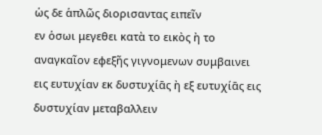ὡς δε ἁπλῶς διορισαντας ειπεῖν
εν ὁσωι μεγεθει κατὰ το εικὸς ὴ το αναγκαῖον εφεξῆς γιγνομενων συμβαινει
εις ευτυχίαν εκ δυστυχίᾱς ὴ εξ ευτυχίᾱς εις δυστυχίαν μεταβαλλειν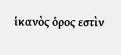ἱκανὸς ὁρος εστὶν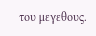του μεγεθους.